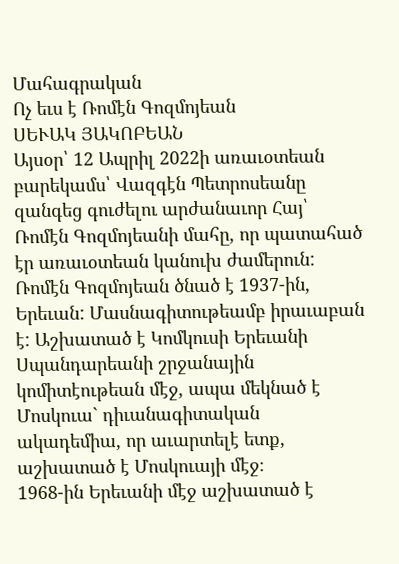Մահագրական
Ոչ եւս է Ռոմէն Գոզմոյեան
ՍԵՒԱԿ ՅԱԿՈԲԵԱՆ
Այսօր՝ 12 Ապրիլ 2022ի առաւօտեան բարեկամս՝ Վազգէն Պետրոսեանը զանգեց գուժելու արժանաւոր Հայ՝ Ռոմէն Գոզմոյեանի մահը, որ պատահած էր առաւօտեան կանուխ ժամերուն:
Ռոմէն Գոզմոյեան ծնած է 1937-ին, Երեւան: Մասնագիտութեամբ իրաւաբան է: Աշխատած է Կոմկուսի Երեւանի Սպանդարեանի շրջանային կոմիտէութեան մէջ, ապա մեկնած է Մոսկուա` դիւանագիտական ակադեմիա, որ աւարտելէ ետք, աշխատած է Մոսկուայի մէջ։
1968-ին Երեւանի մէջ աշխատած է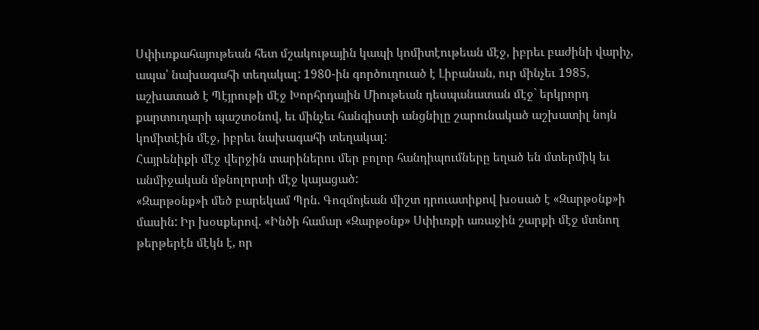Սփիւռքահայութեան հետ մշակութային կապի կոմիտէութեան մէջ, իբրեւ բաժինի վարիչ, ապա՝ նախագահի տեղակալ: 1980-ին գործուղուած է Լիբանան, ուր մինչեւ 1985, աշխատած է Պէյրութի մէջ Խորհրդային Միութեան դեսպանատան մէջ` երկրորդ քարտուղարի պաշտօնով, եւ մինչեւ հանգիստի անցնիլը շարունակած աշխատիլ նոյն կոմիտէին մէջ, իբրեւ նախագահի տեղակալ:
Հայրենիքի մէջ վերջին տարիներու մեր բոլոր հանդիպումները եղած են մտերմիկ եւ անմիջական մթնոլորտի մէջ կայացած:
«Զարթօնք»ի մեծ բարեկամ Պրն. Գոզմոյեան միշտ դրուատիքով խօսած է «Զարթօնք»ի մասին: Իր խօսքերով. «Ինծի համար «Զարթօնք» Սփիւռքի առաջին շարքի մէջ մտնող թերթերէն մէկն է, որ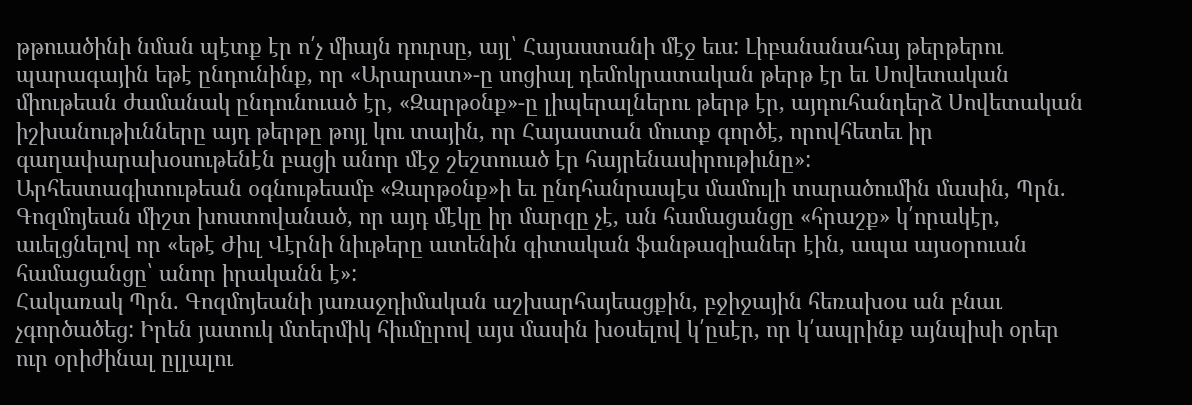թթուածինի նման պէտք էր ո՛չ միայն դուրսը, այլ՝ Հայաստանի մէջ եւս: Լիբանանահայ թերթերու պարագային եթէ ընդունինք, որ «Արարատ»-ը սոցիալ դեմոկրատական թերթ էր եւ Սովետական միութեան ժամանակ ընդունուած էր, «Զարթօնք»-ը լիպերալներու թերթ էր, այդուհանդերձ Սովետական իշխանութիւնները այդ թերթը թոյլ կու տային, որ Հայաստան մուտք գործէ, որովհետեւ իր գաղափարախօսութենէն բացի անոր մէջ շեշտուած էր հայրենասիրութիւնը»:
Արհեստագիտութեան օգնութեամբ «Զարթօնք»ի եւ ընդհանրապէս մամուլի տարածումին մասին, Պրն. Գոզմոյեան միշտ խոստովանած, որ այդ մէկը իր մարզը չէ, ան համացանցը «հրաշք» կ՛որակէր, աւելցնելով որ «եթէ Ժիւլ Վէրնի նիւթերը ատենին գիտական ֆանթազիաներ էին, ապա այսօրուան համացանցը՝ անոր իրականն է»:
Հակառակ Պրն. Գոզմոյեանի յառաջդիմական աշխարհայեացքին, բջիջային հեռախօս ան բնաւ չգործածեց: Իրեն յատուկ մտերմիկ հիւմըրով այս մասին խօսելով կ՛ըսէր, որ կ՛ապրինք այնպիսի օրեր ուր օրիժինալ ըլլալու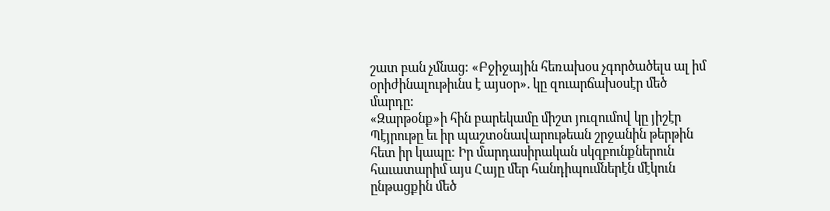շատ բան չմնաց: «Բջիջային հեռախօս չգործածելս ալ իմ օրիժինալութիւնս է այսօր». կը զուարճախօսէր մեծ մարդը:
«Զարթօնք»ի հին բարեկամը միշտ յուզումով կը յիշէր Պէյրութը եւ իր պաշտօնավարութեան շրջանին թերթին հետ իր կապը: Իր մարդասիրական սկզբունքներուն հաւատարիմ այս Հայը մեր հանդիպումներէն մէկուն ընթացքին մեծ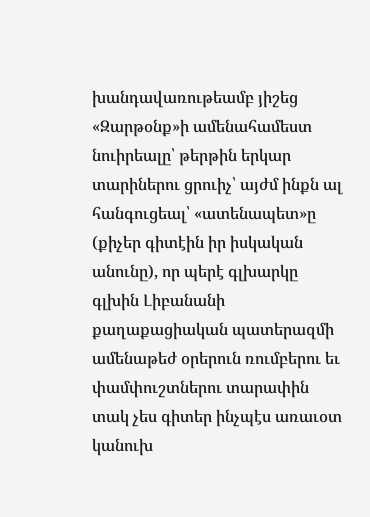խանդավառութեամբ յիշեց «Զարթօնք»ի ամենահամեստ նուիրեալը՝ թերթին երկար տարիներու ցրուիչ՝ այժմ ինքն ալ հանգուցեալ՝ «ատենապետ»ը (քիչեր գիտէին իր իսկական անունը), որ պերէ գլխարկը գլխին Լիբանանի քաղաքացիական պատերազմի ամենաթեժ օրերուն ռումբերու եւ փամփուշտներու տարափին տակ չես գիտեր ինչպէս առաւօտ կանուխ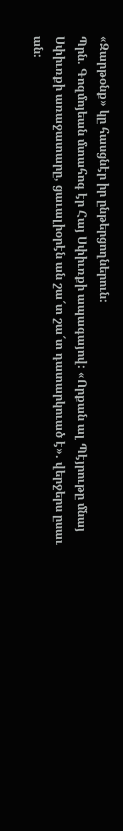«Զարթօնք» կը հասցնէր իր ընթերցողներուն:
Պրն. Գոզմոյեան մտահոգ էր Հայ Սփիւռքի ապագայով: «Որքան ալ Պէյրութը մնայ Սփիւռքի առաջատարը, ցաւալիօրէն ան շա՜տ շա՜տ դատարկուած է». վերջերս ըսաւ ան: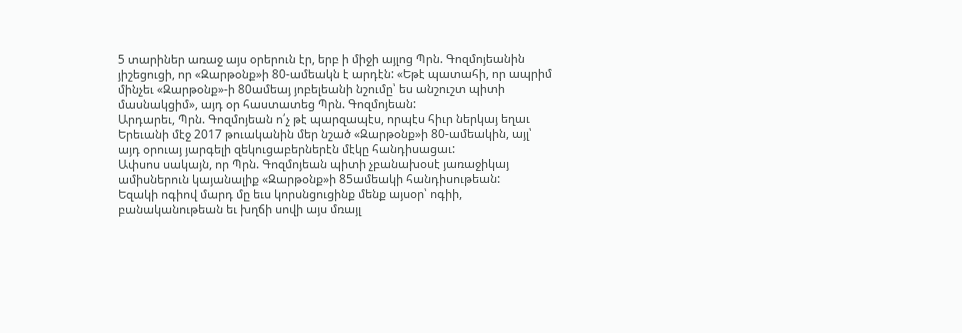5 տարիներ առաջ այս օրերուն էր, երբ ի միջի այլոց Պրն. Գոզմոյեանին յիշեցուցի, որ «Զարթօնք»ի 80-ամեակն է արդէն: «Եթէ պատահի, որ ապրիմ մինչեւ «Զարթօնք»-ի 80ամեայ յոբելեանի նշումը՝ ես անշուշտ պիտի մասնակցիմ», այդ օր հաստատեց Պրն. Գոզմոյեան:
Արդարեւ, Պրն. Գոզմոյեան ո՛չ թէ պարզապէս, որպէս հիւր ներկայ եղաւ Երեւանի մէջ 2017 թուականին մեր նշած «Զարթօնք»ի 80-ամեակին, այլ՝ այդ օրուայ յարգելի զեկուցաբերներէն մէկը հանդիսացաւ:
Ափսոս սակայն, որ Պրն. Գոզմոյեան պիտի չբանախօսէ յառաջիկայ ամիսներուն կայանալիք «Զարթօնք»ի 85ամեակի հանդիսութեան:
Եզակի ոգիով մարդ մը եւս կորսնցուցինք մենք այսօր՝ ոգիի, բանականութեան եւ խղճի սովի այս մռայլ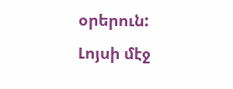օրերուն:
Լոյսի մէջ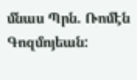մնաս Պրն. Ռոմէն Գոզմոյեան: